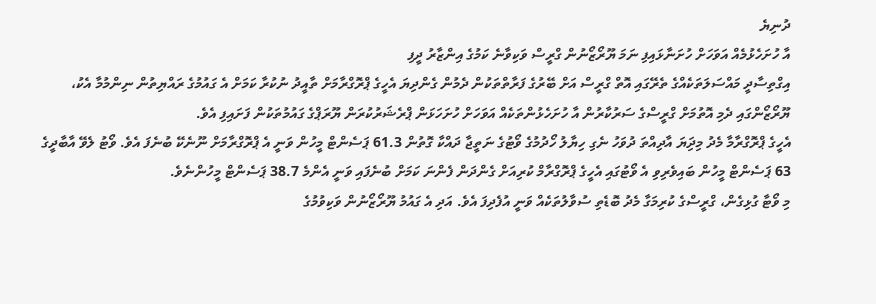ދުނިޔެ
އާ ހުށަހެޅުމެއް އަވަހަށް ހުށަނާޅައިފި ނަމަ ޔޫރޯޒޯނުން ގްރީސް ވަކިވާނެ ކަމުގެ އިންޒާރު ދީފި
އިގްތިސާދީ މައްސަލަތަކެއްގެ ތެރޭގައި އޮތް ގްރީސް އަށް ބޭރުގެ ފަރާތްތަކުން ދެމުން ގެންދިޔަ އެހީގެ ޕްރޮގްރާމަށް ތާއީދު ނުކުރާ ކަމަށް އެ ގައުމުގެ ރައްޔިތުން ނިންމުމާ އެކު، ޔޫރޯޒޯންގައި ދެމި އޮތުމަށް ގްރީސްގެ ސަރުކާރުން އާ ހުށަހެޅުންތަކެއް އަވަހަށް ހުށަހަޅަން ޕްރެޝަރުކުރަން ޔޫރަޕްގެ ގައުމުތަކުން ފަށައިފި އެވެ.
އެހީގެ ޕްރޮގްރާމާ މެދު މިދަިޔަ އާދިއްތަ ދުވަހު ނެގި ހިޔާލު ހޯދުމުގެ ވޯޓުގެ ނަތީޖާ ދައްކާ ގޮތުން 61.3 ޕަސެންޓް މީހުން ވަނީ އެ ޕްރޮގްރާމަށް ނޫނެކޭ ބުނެފަ އެވެ. ވޯޓު ލެވޭ އާބާދީގެ 63 ޕަސެންޓް މީހުން ބައިވެރިވި އެ ވޯޓުގައި އެހީގެ ޕްރޮގްރާމް ކުރިއަށް ގެންދަން ފެންނަ ކަމަށް ބުނެފައި ވަނީ އެންމެ 38.7 ޕަސެންޓް މީހުންނެވެ.
މި ވޯޓާ ގުޅިގެން، ގްރީސްގެ ކުރިމަގާ މެދު ބޮޑެތި ސުވާލުތަކެއް ވަނީ އުފެދިފަ އެވެ. އަދި އެ ގައުމު ޔޫރޯޒޯނުން ވަކިވުމުގެ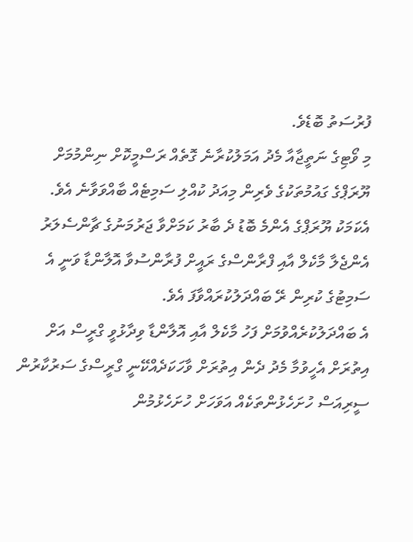ފުރުސަތު ބޮޑެވެ.
މި ވޯޓިގެ ނަތީޖާއާ މެދު އަމަލުކުރާނެ ގޮތެއް ރަސްމީކޮށް ނިންމުމަށް ޔޫރަޕްގެ ގައުމުތަކުގެ ވެރިން މިއަދު ކުއްލި ސަމިޓެއް ބާއްވަވާނެ އެވެ. އެކަމަކު ޔޫރަޕްގެ އެންމެ ބޮޑު ދެ ބާރު ކަމަށްވާ ޖަރުމަނުގެ ޗާންސެލަރު އެންޖެލާ މާކެލް އާއި ފްރާންސްގެ ރައީށް ފުރާންސުވާ އޮލާންޑާ ވަނީ އެ ސަމިޓުގެ ކުރިން ރޭ ބައްދަލުކުރައްވާފަ އެވެ.
އެ ބައްދަލުކުރެއްވުމަށް ފަހު މާކެލް އާއި އޮލާންޑާ ވިދާޅުވީ ގްރީސް އަށް އިތުރަށް އެހީވުމާ މެދު ދެން އިތުރަށް ވާހަކަދެއްކޭނީ ގްރީސްގެ ސަރުކާރުން ސީރިއަސް ހުށަހެޅުންތަކެއް އަވަހަށް ހުށަހެޅުމުން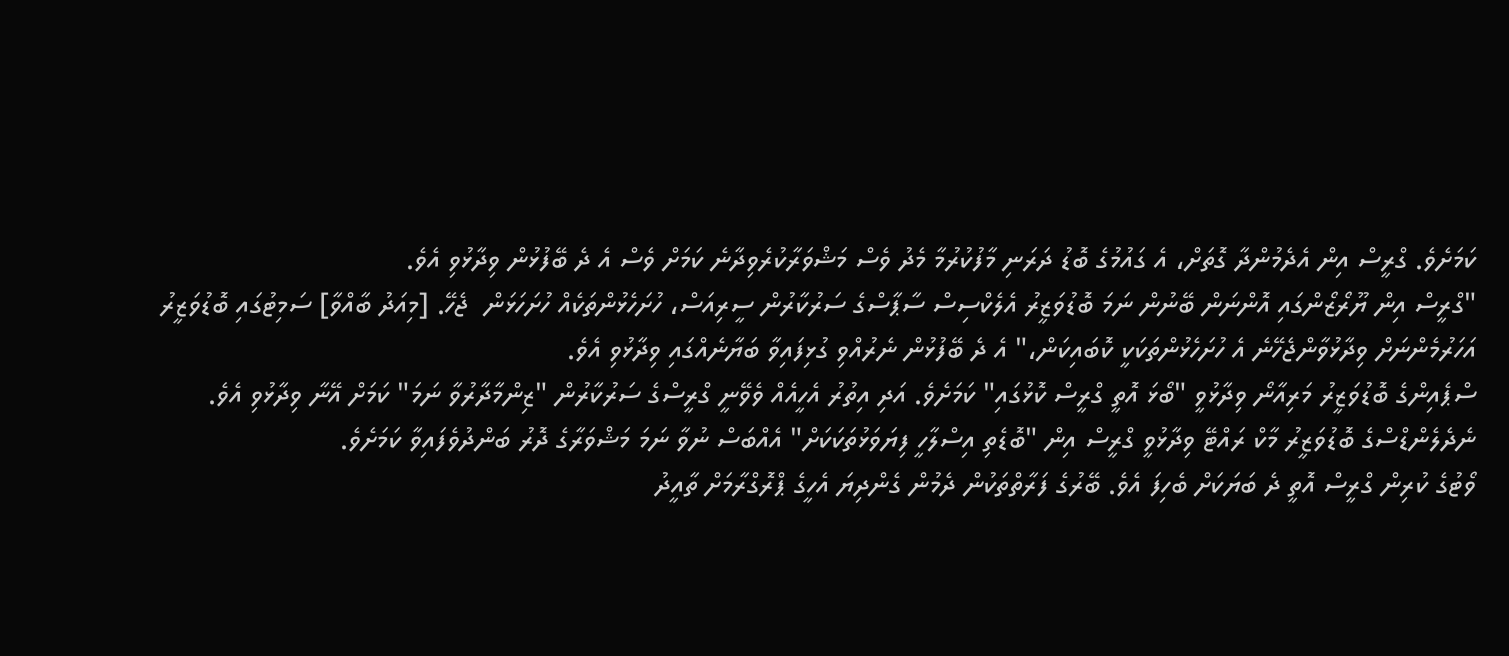ކަމަށެވެ. ގްރީސް އިން އެދެމުންދާ ގޮތަށް، އެ ގައުމުގެ ބޮޑު ދަރަނި މާފުކުރުމާ މެދު ވެސް މަޝްވަރާކުރެވިދާނެ ކަމަށް ވެސް އެ ދެ ބޭފުޅުން ވިދާޅުވި އެވެ.
"ގްރީސް އިން ޔޫރޯޒޯންގައި އޮންނަން ބޭނުން ނަމަ ބޮޑުވަޒީރު އެލެކްސިސް ސާޕާސްގެ ސަރުކާރުން ސީރިއަސް، ހުށަހެޅުންތަކެއް ހުށަހަޅަން  ޖެހޭ. [މިއަދު ބާއްވާ] ސަމިޓުގައި ބޮޑުވަޒީރު އަހަރުމެންނަށް ވިދާޅުވާންޖެހޭނެ އެ ހުށަހެޅުންތަކަކީ ކޮބައިކަން،" އެ ދެ ބޭފުޅުން ނެރުއްވި ގުޅިފައިވާ ބަޔާނެއްގައި ވިދާޅުވި އެވެ.
ސްޕެއިންގެ ބޮޑުވަޒީރު މަރިއާނޯ ވިދާޅުވީ "ބޯޅަ އޮތީ ގްރީސް ކޮޅުގައި" ކަމަށެވެ. އަދި އިތުރު އެހީއެއް ވެވޭނީ ގްރީސްގެ ސަރުކާރުން "ޒިންމާދާރުވާ ނަމަ" ކަމަށް އޭނާ ވިދާޅުވި އެވެ. ނެދެލެންޑްސްގެ ބޮޑުވަޒީރު މާކް ރައްޓޭ ވިދާޅުވީ ގްރީސް އިން "ބޮޑެތި އިސްލާހީ ފިޔަވަޅުތަކަކަށް" އެއްބަސް ނުވާ ނަމަ މަޝްވަރާގެ ދޮރު ބަންދުވެފައިވާ ކަމަށެވެ.
ވޯޓުގެ ކުރިން ގްރީސް އޮތީ ދެ ބަޔަކަށް ބެހިފަ އެވެ. ބޭރުގެ ފަރާތްތަކުން ދެމުން ގެންދިޔަ އެހީގެ ޕްރޮގްރާމަށް ތާއީދު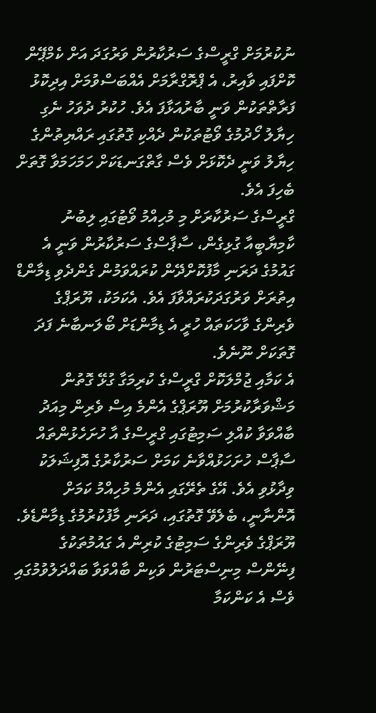ނުކުރުމަށް ގްރީސްގެ ސަރުކާރުން ވަރުގަދަ އަށް ކެމްޕޭން ކޮށްފައި ވާއިރު، އެ ޕްރޮގްރާމަށް އެއްބަސްވުމަށް އިދިކޮޅު ފަރާތްތަކުން ވަނީ ބާރުއަޅާފަ އެވެ. ހުކުރު ދުވަހު ނެގި ހިޔާލު ހޯދުމުގެ ވޯޓުތަކުން ދެއްކި ގޮތުގައި ރައްޔިތުންގެ ހިޔާލު ވަނީ ދެކޮޅަށް ވެސް ގާތްގަނޑަކަށް ހަމަހަމަވާ ގޮތަށް ބެހިފަ އެވެ.
ގްރީސްގެ ސަރުކާރަށް މި މުހިއްމު ވޯޓުގައި ލިބުނު ކާމިޔާބީއާ ގުޅިގެން، ސާޕާސްގެ ސަރުކާރުން ވަނީ އެ ގައުމުގެ ދަރަނި މާފުކޮށްދޭން ކުރައްވަމުން ގެންދެވި ޑިމާންޑް އިތުރަށް ވަރުގަދަކުރައްވާފަ އެވެ. އެކަމަކު، ޔޫރަޕްގެ ވެރިންގެ ވާހަކަތައް ހުރީ އެ ޑިމާންޑަށް ބޯލަނބާނެ ފަދަ ގޮތަކަށް ނޫނެވެ.
އެ ކަމާއި ޖުމްލަކޮށް ގްރީސްގެ ކުރިމަގާ ގުޅޭ ގޮތުން މަޝްވަރާކުރުމަށް ޔޫރަޕްގެ އެންމެ އިސް ވެރިން މިއަދު ބާއްވަވާ ކުއްލި ސަމިޓުގައި ގްރީސްގެ އާ ހުށަހެޅުންތައް ސާޕާސް ހުށަހަޅުއްވާނެ ކަމަށް ސަރުކާރުގެ އޮފިޝަލަކު ވިދާޅުވި އެވެ. އޭގެ ތެރޭގައި އެންމެ މުހިއްމު ކަމަށް އޮންނާނީ، ބެލެވޭ ގޮތުގައި، ދަރަނި މާފުކުރުމުގެ ޑިމާންޑެވެ. ޔޫރަޕްގެ ވެރިންގެ ސަމިޓުގެ ކުރިން އެ ގައުމުތަކުގެ ފިނޭންސް މިނިސްޓަރުން ވަކިން ބާއްވަވާ ބައްދަލުވުމުގައި ވެސް އެ ކަންކަމާ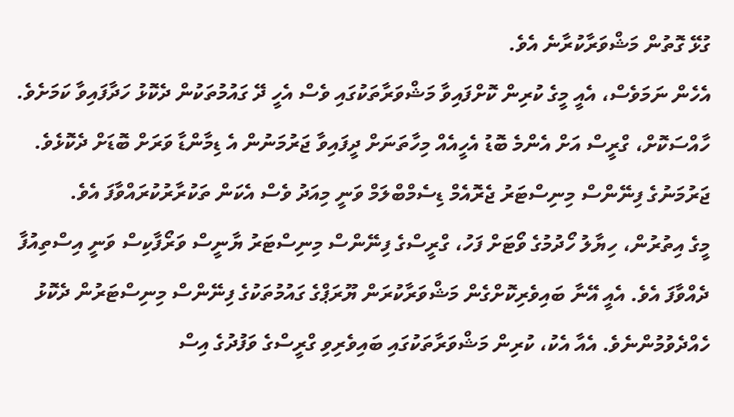ގުޅޭ ގޮތުން މަޝްވަރާކުރާނެ އެވެ.
އެހެން ނަމަވެސް، އެއީ މީގެ ކުރިން ކޮށްފައިވާ މަޝްވަރާތަކުގައި ވެސް އެހީ ދޭ ގައުމުތަކުން ދެކޮޅު ހަދާފައިވާ ކަމަށެވެ. ހާއްސަކޮށް، ގްރީސް އަށް އެންމެ ބޮޑު އެހީއެއް މިހާތަނަށް ދީފައިވާ ޖަރުމަނުން އެ ޑިމާންޑާ ވަރަށް ބޮޑަށް ދެކޮޅެވެ. ޖަރުމަނުގެ ފިނޭންސް މިނިސްޓަރު ޖެރޮއެމް ޑިސެމްބްލަމް ވަނީ މިއަދު ވެސް އެކަން ތަކުރާރުކުރައްވާފަ އެވެ.
މީގެ އިތުރުން، ހިޔާލު ހޯދުމުގެ ވޯޓަށް ފަހު، ގްރީސްގެ ފިނޭންސް މިނިސްޓަރު ޔާނީސް ވަރޯފާކިސް ވަނީ އިސްތިއުފާ ދެއްވާފަ އެވެ. އެއީ އޭނާ ބައިވެރިކޮށްގެން މަޝްވަރާކުރަން ޔޫރަޕްގެ ގައުމުތަކުގެ ފިނޭންސް މިނިސްޓަރުން ދެކޮޅު ހެއްދެވުމުންނެވެ. އެއާ އެކު، ކުރިން މަޝްވަރާތަކުގައި ބައިވެރިވި ގްރީސްގެ ވަފުދުގެ އިސް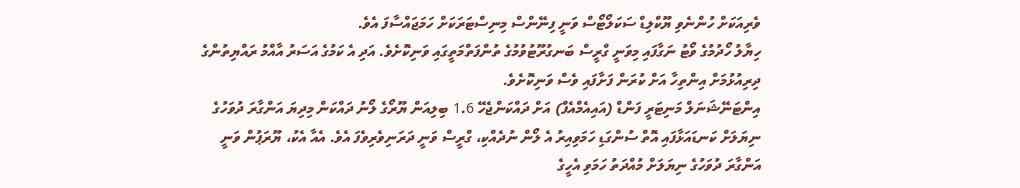ވެރިއަކަށް ހުންނެވި ޔޫކްލިޑް ސަކަލޯޓޯސް ވަނީ ފިނޭންސް މިނިސްޓަރަކަށް ހަމަޖައްސާފަ އެވެ.
ހިޔާލު ހޯދުމުގެ ވޯޓު ނަގާފައި މިވަނީ ގްރީސް ބަނގުރޫޓުވުމުގެ ތުންފަތްމަތީގައި ވަނިކޮށެވެ. އަދި އެ ކަމުގެ އަސަރު އާއްމު ރައްޔިތުންގެ ދިރިއުޅުމަށް އިންތިހާ އަށް ކުރަން ފަށާފައި ވެސް ވަނިކޮށެވެ.
އިންޓަނޭޝަނަލް މަނިޓަރީ ފަންޑް (އައިއެމްއެފް) އަށް ދައްކަންޖެހޭ 1.6 ބިލިއަން ޔޫރޯގެ ލޯނު ދައްކަން މިދިޔަ އަންގާރަ ދުވަހުގެ ނިޔަލަށް ކަނޑައަޅާފައި އޮތް ސުންގަޑި ހަމަވިއިރު އެ ލޯން ނުދެއްކި، ގްރީސް ވަނީ ދަރަނިވެރިވެފަ އެވެ. އެއާ އެކު، ޔޫރަޕުން ވަނީ އަންގާރަ ދުވަހުގެ ނިޔަލަށް މުއްދަތު ހަމަވި އެހީގެ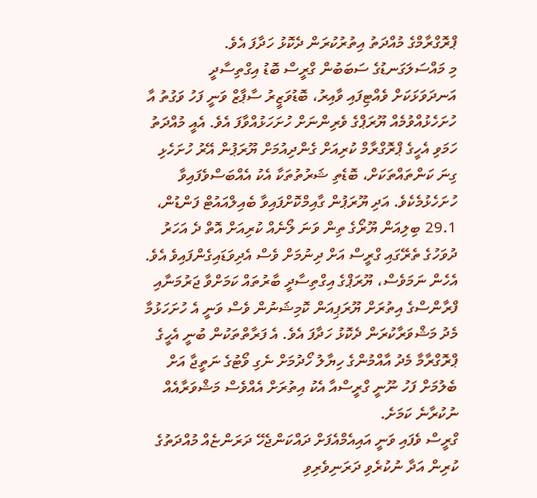ޕްރޮގްރާމްގެ މުއްދަތު އިތުރުކުރަން ދެކޮޅު ހަދާފަ އެވެ.
މި މައްސަލަގަނޑުގެ ސަބަބުން ގްރީސް ބޮޑު އިގްތިސާދީ އަނދަވަޅަކަށް ވެއްޓިފައި ވާއިރު، ބޮޑުވަޒީރު ސާޕާޒް ވަނީ ފަހު ވަގުތު އާ ހުށަހެޅުއްވުމެއް ޔޫރަޕްގެ ވެރިންނަށް ހުށަހަޅުއްވާފަ އެވެ. އެއީ މުއްދަތު ހަމަވި އެހީގެ ޕްރޮގްރާމް ކުރިއަށް ގެންދިއުމަށް ޔޫރަޕުން އޭރު ހުށަހެޅި ގިނަ ކަންތައްތަކަށް، ބޮޑެތި ޝަރުތުތަކާ އެކު އެއްބަސްވެފައިވާ ހުށަހެޅުމެކެވެ. އަދި ޔޫރަޕުން ގާއިމްކޮށްފައިވާ ބެއިލްއައުޓް ފަންޑުން، 29.1 ބިލިއަން ޔޫރޯގެ ތިން ވަނަ ލޯނެއް ކުރިއަށް އޮތް ދެ އަހަރު ދުވަހުގެ ތެރޭގައި ގްރީސް އަށް ދިނުމަށް ވެސް އެދިވަޑައިގެންފައިވެ އެވެ.
އެހެން ނަމަވެސް، ޔޫރަޕްގެ އިގްތިސާދީ ބާރުތައް ކަމަށްވާ ޖަރުމަނާއި ފްރާންސްގެ އިތުރަށް ޔޫރަޕިއަން ކޮމިޝަނުން ވެސް ވަނީ އެ ހުށަހަޅުމާ މެދު މަޝްވަރާކުރަން ދެކޮޅު ހަދާފަ އެވެ. އެ ފަރާތްތަކުން ބުނީ އެހީގެ ޕްރޮގްރާމާ މެދު އާއްމުންގެ ހިޔާލު ހޯދުމަށް ނެގި ވޯޓުގެ ނަތީޖާ އަށް ބެލުމަށް ފަހު ނޫނީ ގްރީސްއާ އެކު އިތުރަށް އެއްވެސް މަޝްވަރާއެއް ނުކުރާނެ ކަމަށެ.
ގްރީސް ވެފައި ވަނީ އައިއެމްއެފަށް ދައްކަންޖެހޭ ދަރަންޏެއް މުއްދަތުގެ ކުރިން އަދާ ނުކުރެވި ދަރަނިވެރިވި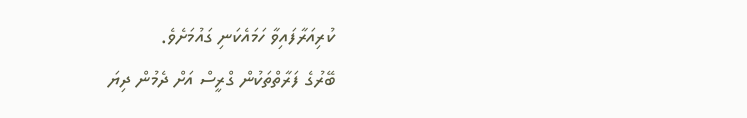ކުރިއަރާފައިވާ ހަމައެކަނި ގައުމަށެވެ.
ބޭރުގެ ފަރާތްތަކުން ގްރީސް އަށް ދެމުން ދިޔަ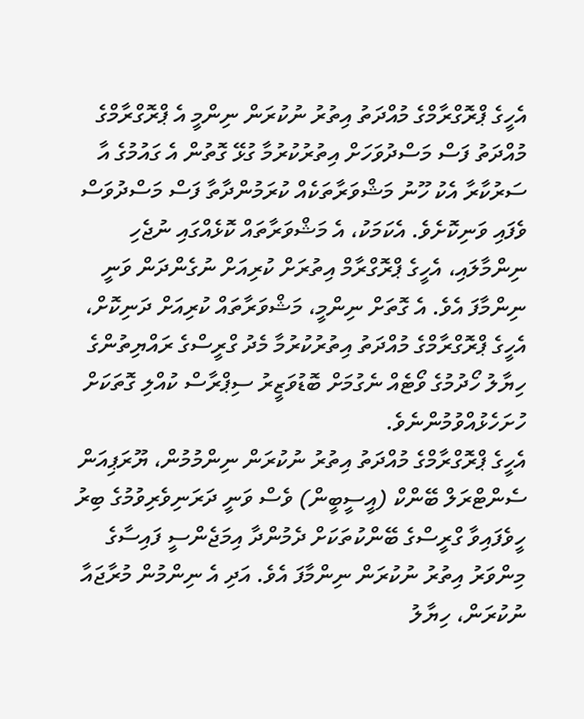އެހީގެ ޕްރޮގްރާމްގެ މުއްދަތު އިތުރު ނުކުރަން ނިންމީ އެ ޕްރޮގްރާމްގެ މުއްދަތު ފަސް މަސްދުވަހަށް އިތުރުކުރުމާ ގުޅޭ ގޮތުން އެ ގައުމުގެ އާ ސަރުކާރާ އެކު ހޫނު މަޝްވަރާތަކެއް ކުރަމުންދާތާ ފަސް މަސްދުވަސް ވެފައި ވަނިކޮށެވެ. އެކަމަކު، އެ މަޝްވަރާތައް ކޮޅެއްގައި ނުޖެހި ނިންމާލައި، އެހީގެ ޕްރޮގްރާމް އިތުރަށް ކުރިއަށް ނުގެންދަން ވަނީ ނިންމާފަ އެވެ. އެ ގޮތަށް ނިންމީ، މަޝްވަރާތައް ކުރިއަށް ދަނިކޮށް، އެހީގެ ޕްރޮގްރާމްގެ މުއްދަތު އިތުރުކުރުމާ މެދު ގްރީސްގެ ރައްޔިތުންގެ ހިޔާލު ހޯދުމުގެ ވޯޓެއް ނެގުމަށް ބޮޑުވަޒީރު ސިޕްރާސް ކުއްލި ގޮތަކަށް ހުށަހެޅުއްވުމުންނެވެ.
އެހީގެ ޕްރޮގްރާމްގެ މުއްދަތު އިތުރު ނުކުރަން ނިންމުމުން، ޔޫރަޕިއަން ސެންޓްރަލް ބޭންކް (އީސީބީން) ވެސް ވަނީ ދަރަނިވެރިވުމުގެ ބިރު ހީވެފައިވާ ގްރީސްގެ ބޭންކުތަކަށް ދެމުންދާ އިމަޖެންސީ ފައިސާގެ މިންވަރު އިތުރު ނުކުރަން ނިންމާފަ އެވެ. އަދި އެ ނިންމުން މުރާޖައާ ނުކުރަން، ހިޔާލު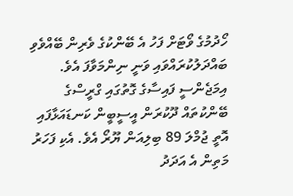ހޯދުމުގެ ވޯޓަށް ފަހު އެ ބޭންކުގެ ވެރިން ބޭއްވެވި ބައްދަލުކުރައްވައި ވަނީ ނިންމަވާފަ އެވެ.
އިމަޖެންސީ ފައިސާގެ ގޮތުގައި ގްރީސްގެ ބޭންކުތައް ދޫކުރަން އީސީބީން ކަނޑައަޅާފައި އޮތީ ޖުމްލަ 89 ބިލިއަން ޔޫރޯ އެވެ. އެކި ފަހަރު މަތިން އެ އަދަދު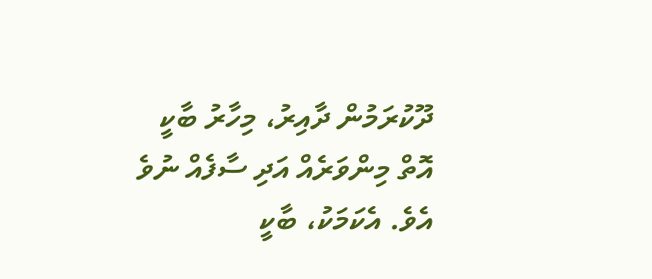ދޫކުރަމުން ދާއިރު، މިހާރު ބާކީ އޮތް މިންވަރެއް އަދި ސާފެއް ނުވެ އެވެ. އެކަމަކު، ބާކީ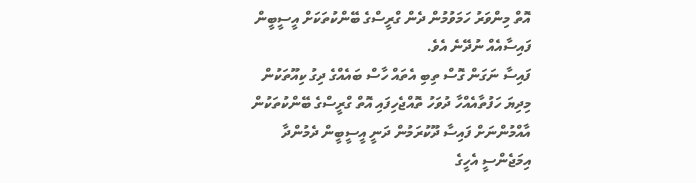އޮތް މިންވަރު ހަމަވުމުން ދެން ގްރީސްގެ ބޭންކުތަކަށް އީސީބީން ފައިސާއެއް ނުދޭނެ އެވެ.
ފައިސާ ނަގަން ގޮސް ތިބި އެތައް ހާސް ބައެއްގެ ދިގު ކިއޫތަކުން މިދިޔަ ހަފުތާއެއްހާ ދުވަހު ތޮއްޖެހިފައި އޮތް ގްރީސްގެ ބޭންކުތަކުން އާއްމުންނަށް ފައިސާ ދޫކުރަމުން ދަނީ އީސީބީން ދެމުންދާ އިމަޖެންސީ އެހީގެ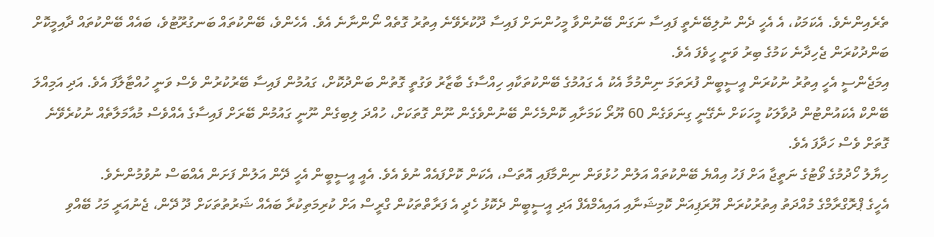ތެރެއިންނެވެ. އެކަމަކު، އެ އެހީ ދެން ނުލިބޭނެތީ ފައިސާ ނަގަން ބޭނުންވާ މީހުންނަށް ފައިސާ ދޫކުރެވޭނެ އިތުރު ގޮތެއް ނޯންނާނެ އެވެ. އެހެންވެ، ބޭންކުތައް ބަނގުރޫޓުވެ، ބައެއް ބޭންކުތައް ދާއިމީކޮށް ބަންދުކުރަން ޖެހިދާނެ ކަމުގެ ބިރު ވަނީ ހީވެފަ އެވެ.
އިމަޖެންސީ އެހީ އިތުރު ނުކުރަން އީސީބީން ފުރަތަމަ ނިންމުމާ އެކު އެ ގައުމުގެ ބޭންކުތަކާއި ހިއްސާގެ ބާޒާރު ވަގުތީ ގޮތުން ބަންދުކޮށް، ގައުމުން ފައިސާ ބޭރުކުރުން ވެސް ވަނީ ހުއްޓާލާފަ އެވެ. އަދި އަމިއްލަ ބޭންކް އެކައުންޓުން ދުވާލަކު މީހަކަށް ނެގޭނީ ގިނަވަގެން 60 ޔޫރޯ ކަމަށާއި ކޮންމެހެން ބޭނުންވެގެން ނޫން ގޮތަކަށް، ހުއްދަ ލިބިގެން ނޫނީ ގައުމުން ބޭރަށް ފައިސާގެ އެއްވެސް މުއާމަލާތެއް ނުކުރެވޭނެ ގޮތަށް ވެސް ހަދާފަ އެވެ.
ހިޔާލު ހޯދުމުގެ ވޯޓުގެ ނަތީޖާ އަށް ފަހު އިއްޔެ ބޭންކުތައް އަލުން ހުޅުވަން ނިންމާފައި އޮތަސް، އެކަން ކޮށްފައެއް ނުވެ އެވެ. އެއީ އީސީބީން އެހީ ދޭން އަލުން ފަށަން އެއްބަސް ނުވުމުންނެވެ.
އެހީގެ ޕްރޮގްރާމްގެ މުއްދަތު އިތުރުކުރަން ޔޫރަޕިއަން ކޮމިޝަނާއި އައިއެމްއެފް އަދި އީސީބީން ދެކޮޅު ހެދީ އެ ފަރާތްތަކުން ގްރީސް އަށް ކުރިމަތިކުރާ ބައެއް ޝަރުތުތަކަށް ދޫ ދޭން، ޖެނުއަރީ މަހު ބޭއްވި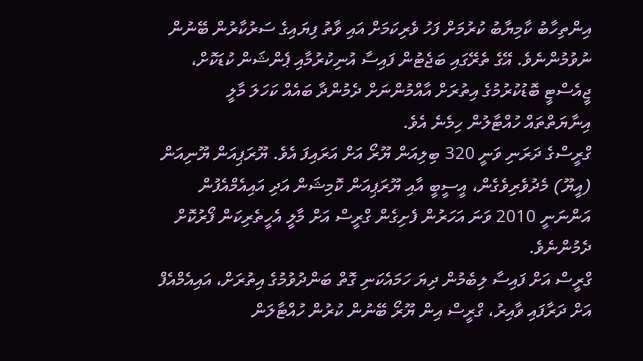އިންތިހާބު ކާމިޔާބު ކުރުމަށް ފަހު ވެރިކަމަށް އައި ވާތު ފިޔައިގެ ސަރުކާރުން ބޭނުން ނުވުމުންނެވެ. އޭގެ ތެރޭގައި ބަޖެޓުން ފައިސާ އުނިކުރުމާއި ޕެންޝަން ކުޑަކޮށް، ޖީއެސްޓީ ބޮޑުކުރުމުގެ އިތުރަށް އާއްމުންނަށް ދެމުންދާ ބައެއް ކަހަލަ މާލީ އިނާޔަތްތައް ހުއްޓާލުން ހިމެނެ އެވެ.
ގްރީސްގެ ދަރަނި ވަނީ 320 ބިލިއަން ޔޫރޯ އަށް އަރައިފަ އެވެ. ޔޫރަޕިއަން ޔޫނިއަން (އީޔޫ) މެދުވެރިވެގެން، އީސީބީ އާއި ޔޫރަޕިއަން ކޮމިޝަން އަދި އައިއެމްއެފުން އަންނަނީ 2010 ވަނަ އަހަރުން ފެށިގެން ގްރީސް އަށް މާލީ އެހީތެރިކަން ފޯރުކޮށް ދެމުންނެވެ.
ގްރީސް އަށް ފައިސާ ލިބެމުން ދިޔަ ހަމައެކަނި ގޮތް ބަންދުވުމުގެ އިތުރަށް، އައިއެމްއެފް އަށް ދަރާފައި ވާއިރު، ގްރީސް އިން ޔޫރޯ ބޭނުން ކުރުން ހުއްޓާލަން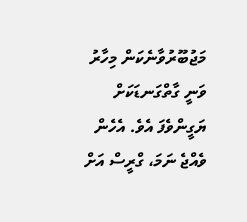މަޖުބޫރުވާނެކަން މިހާރު ވަނީ ގާތްގަނޑަކަށް ޔަގީންވެފަ އެވެ. އެހެން ވެއްޖެ ނަމަ، ގްރީސް އަށް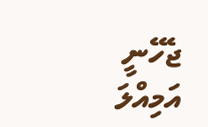ޖެހޭނީ އަމިއްލަ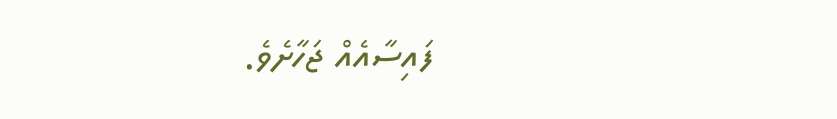ފައިސާއެއް ޖަހާށެވެ.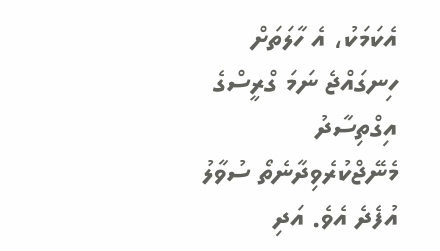އެކަމަކު، އެ ހާލަތަށް ހިނގައްޖެ ނަމަ ގްރީސްގެ އިގްތިސާދު މެނޭޖްކުރެވިދާނެތޯ ސުވާލު އުފެދެ އެވެ. އަދި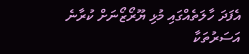އެފަދަ ހާލަތެއްގައި މުޅި ޔޫރޯޒޯނަށް ކުރާނެ އަސަރުތަކާ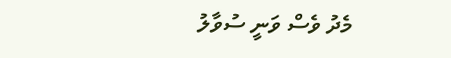މެދު ވެސް ވަނީ ސުވާލު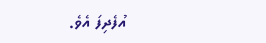އުފެދިފަ އެވެ.